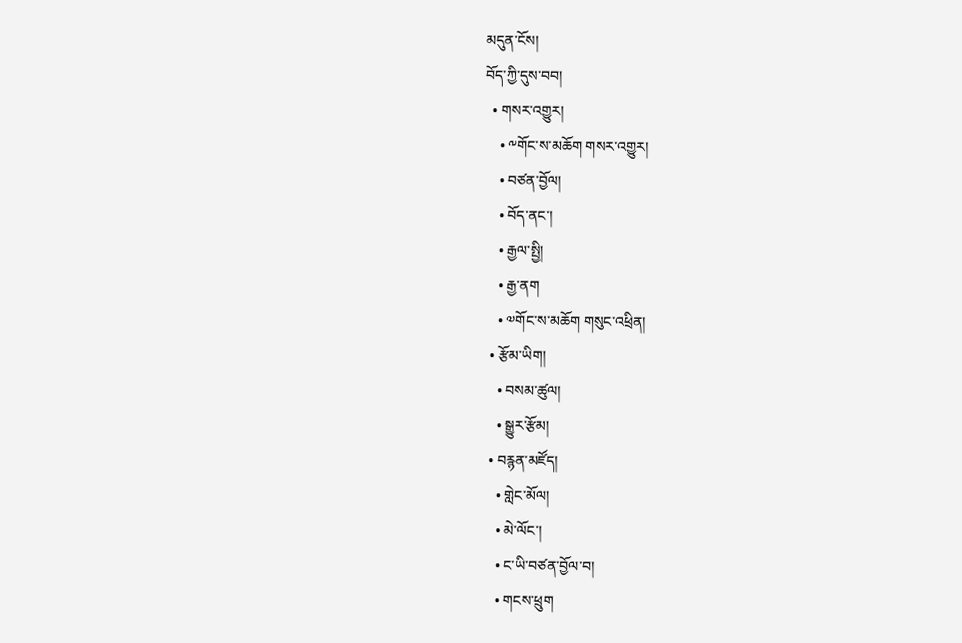མདུན་ངོས།
བོད་ཀྱི་དུས་བབ།
  • གསར་འགྱུར།
    • ༸གོང་ས་མཆོག གསར་འགྱུར།
    • བཙན་བྱོལ།
    • བོད་ནང་།
    • རྒྱལ་སྤྱི།
    • རྒྱ་ནག
    • ༧གོང་ས་མཆོག གསུང་འཕྲིན།
  • རྩོམ་ཡིག།
    • བསམ་ཚུལ།
    • སྒྱུར་རྩོམ།
  • བརྙན་མཛོད།
    • གླེང་མོལ།
    • མེ་ལོང་།
    • ང་ཡི་བཙན་བྱོལ་བ།
    • གངས་ཕྲུག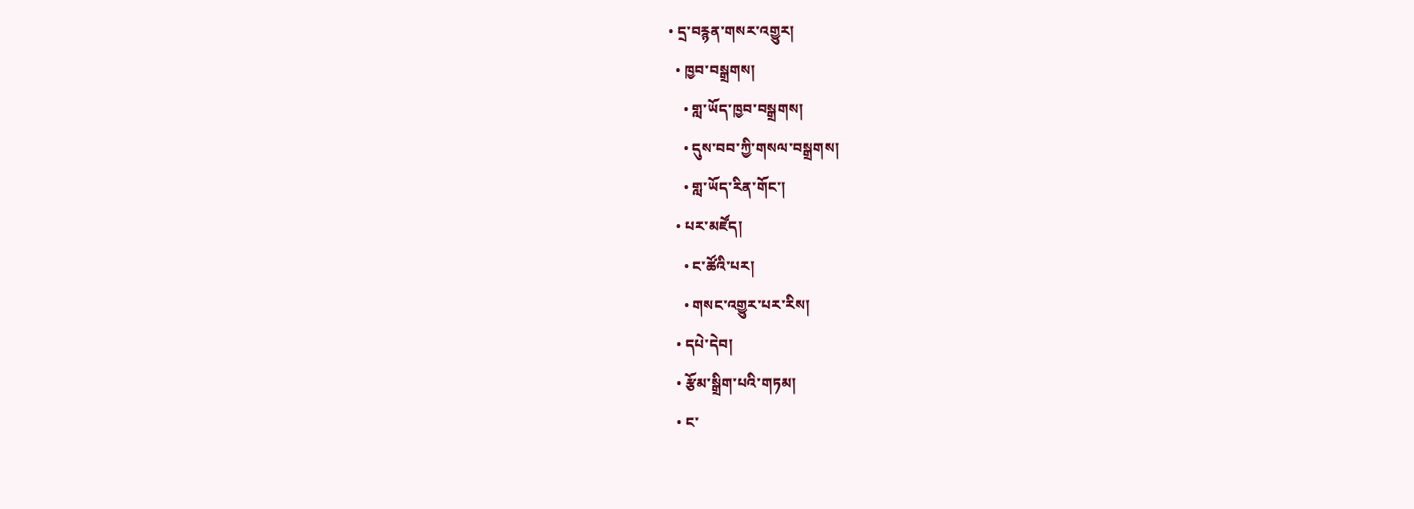• དྲ་བརྙན་གསར་འགྱུར།
  • ཁྱབ་བསྒྲགས།
    • གླ་ཡོད་ཁྱབ་བསྒྲགས།
    • དུས་བབ་ཀྱི་གསལ་བསྒྲགས།
    • གླ་ཡོད་རིན་གོང་།
  • པར་མཛོད།
    • ང་ཚོའི་པར།
    • གསང་འགྱུར་པར་རིས།
  • དཔེ་དེབ།
  • རྩོམ་སྒྲིག་པའི་གཏམ།
  • ང་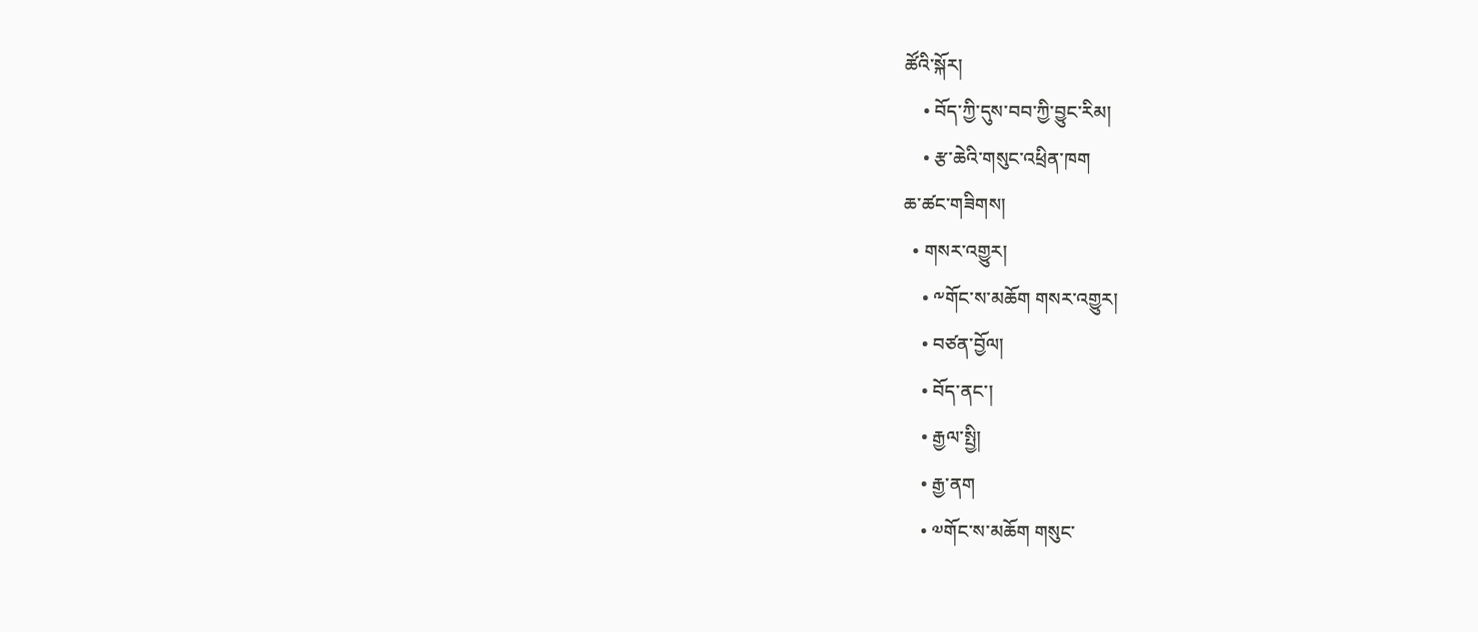ཚོའི་སྐོར།
    • བོད་ཀྱི་དུས་བབ་ཀྱི་བྱུང་རིམ།
    • རྩ་ཆེའི་གསུང་འཕྲིན་ཁག
ཆ་ཚང་གཟིགས།
  • གསར་འགྱུར།
    • ༸གོང་ས་མཆོག གསར་འགྱུར།
    • བཙན་བྱོལ།
    • བོད་ནང་།
    • རྒྱལ་སྤྱི།
    • རྒྱ་ནག
    • ༧གོང་ས་མཆོག གསུང་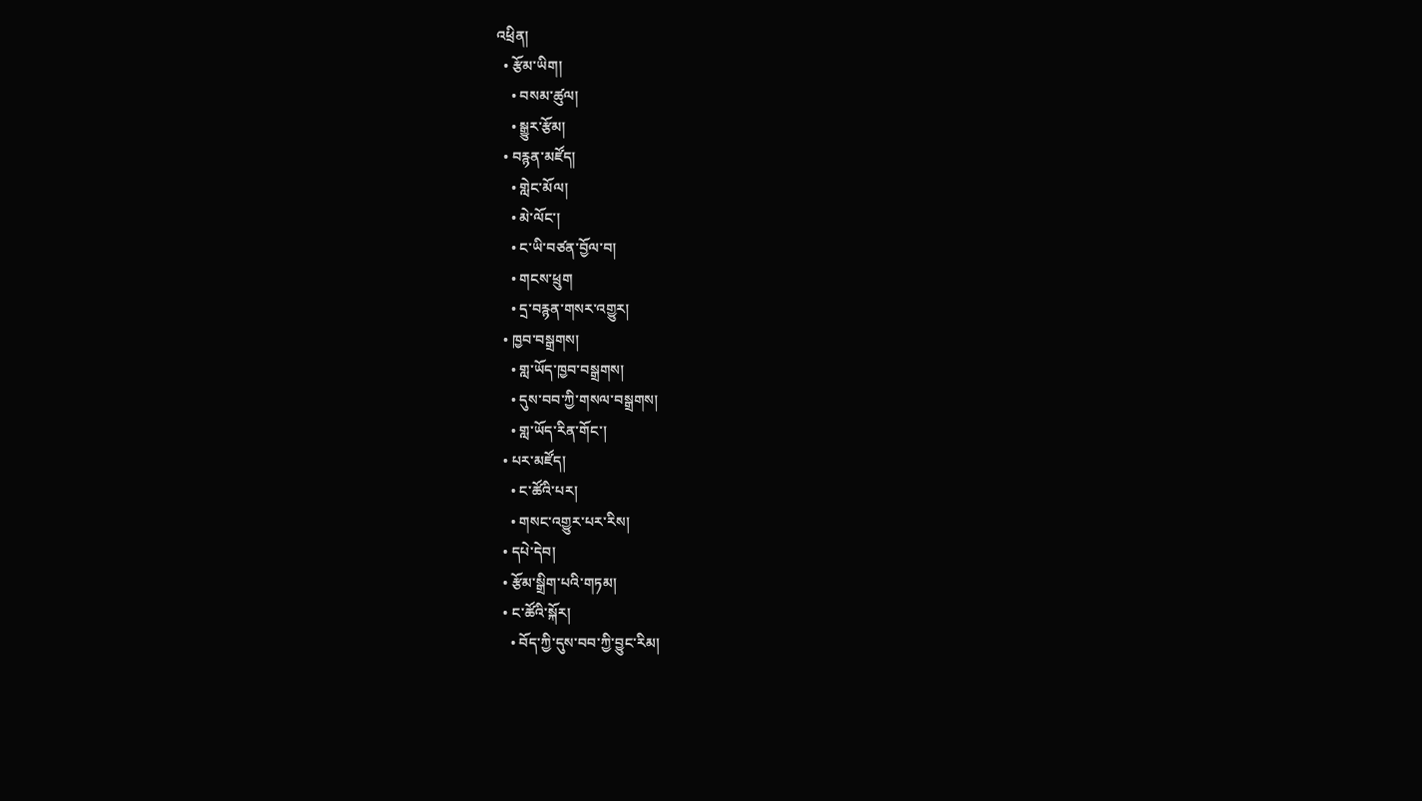འཕྲིན།
  • རྩོམ་ཡིག།
    • བསམ་ཚུལ།
    • སྒྱུར་རྩོམ།
  • བརྙན་མཛོད།
    • གླེང་མོལ།
    • མེ་ལོང་།
    • ང་ཡི་བཙན་བྱོལ་བ།
    • གངས་ཕྲུག
    • དྲ་བརྙན་གསར་འགྱུར།
  • ཁྱབ་བསྒྲགས།
    • གླ་ཡོད་ཁྱབ་བསྒྲགས།
    • དུས་བབ་ཀྱི་གསལ་བསྒྲགས།
    • གླ་ཡོད་རིན་གོང་།
  • པར་མཛོད།
    • ང་ཚོའི་པར།
    • གསང་འགྱུར་པར་རིས།
  • དཔེ་དེབ།
  • རྩོམ་སྒྲིག་པའི་གཏམ།
  • ང་ཚོའི་སྐོར།
    • བོད་ཀྱི་དུས་བབ་ཀྱི་བྱུང་རིམ།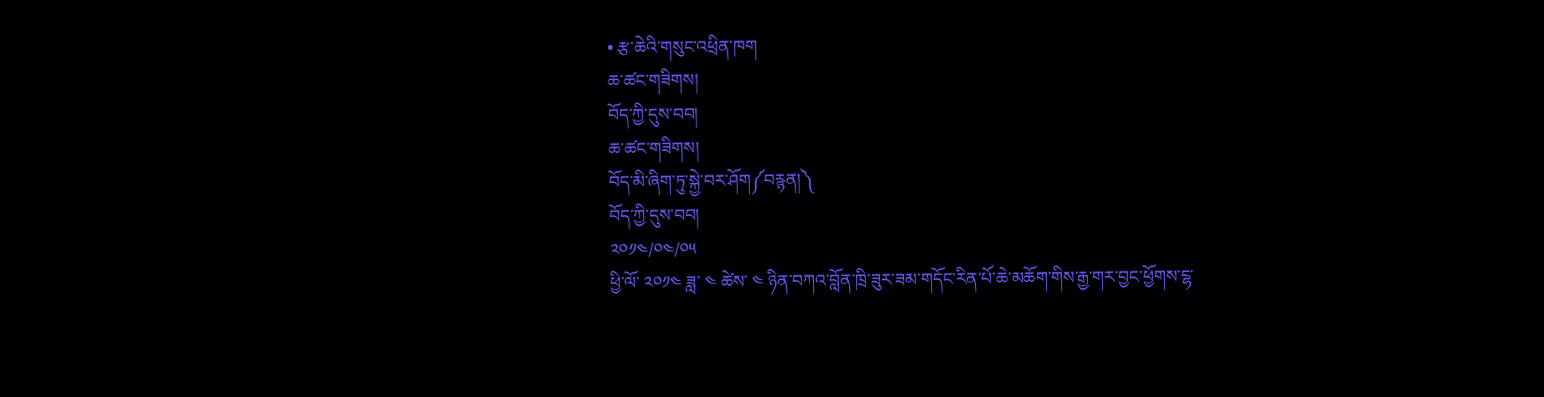• རྩ་ཆེའི་གསུང་འཕྲིན་ཁག
ཆ་ཚང་གཟིགས།
བོད་ཀྱི་དུས་བབ།
ཆ་ཚང་གཟིགས།
བོད་མི་ཞིག་ཏུ་སྐྱེ་བར་ཤོག༼བརྙན།༽
བོད་ཀྱི་དུས་བབ།
༢༠༡༤/༠༤/༠༥
ཕྱི་ལོ་ ༢༠༡༤ ཟླ་ ༤ ཚེས་ ༤ ཉིན་བཀའ་བློན་ཁྲི་ཟུར་ཟམ་གདོང་རིན་པོ་ཆེ་མཆོག་གིས་རྒྱ་གར་བྱང་ཕྱོགས་ངྷ་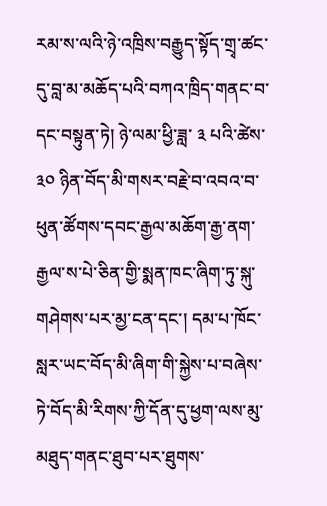རམ་ས་ལའི་ཉེ་འཁྲིས་བརྒྱུད་སྟོད་གྲྭ་ཚང་དུ་བླ་མ་མཆོད་པའི་བཀའ་ཁྲིད་གནང་བ་དང་བསྟུན་ཏེ། ཉེ་ལམ་ཕྱི་ཟླ་ ༣ པའི་ཚེས་ ༣༠ ཉིན་བོད་མི་གསར་བརྗེ་བ་འབའ་བ་ཕུན་ཚོགས་དབང་རྒྱལ་མཆོག་རྒྱ་ནག་རྒྱལ་ས་པེ་ཅིན་གྱི་སྨན་ཁང་ཞིག་ཏུ་སྐུ་གཤེགས་པར་མྱ་ངན་དང་། དམ་པ་ཁོང་སླར་ཡང་བོད་མི་ཞིག་གི་སྐྱེས་པ་བཞེས་ཏེ་བོད་མི་རིགས་ཀྱི་དོན་དུ་ཕྱག་ལས་མུ་མཐུད་གནང་ཐུབ་པར་ཐུགས་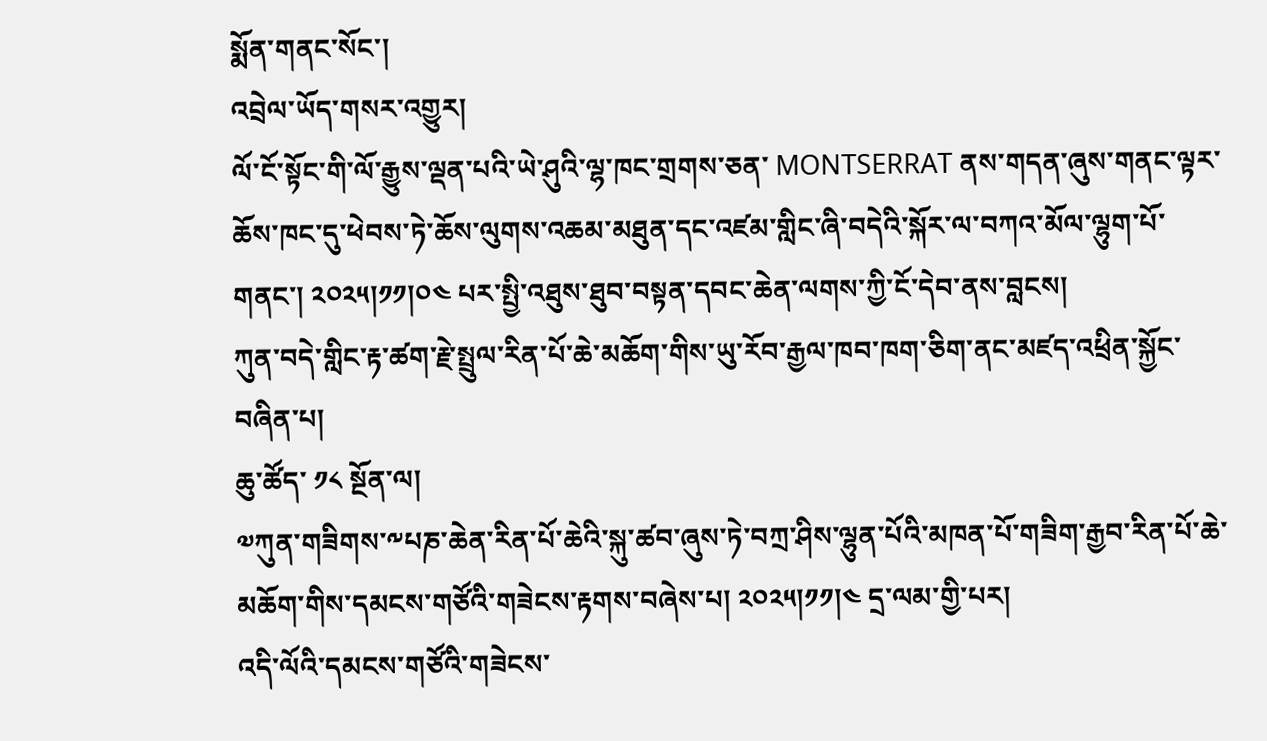སྨོན་གནང་སོང་།
འབྲེལ་ཡོད་གསར་འགྱུར།
ལོ་ངོ་སྟོང་གི་ལོ་རྒྱུས་ལྡན་པའི་ཡེ་ཤུའི་ལྷ་ཁང་གྲགས་ཅན་ MONTSERRAT ནས་གདན་ཞུས་གནང་ལྟར་ཆོས་ཁང་དུ་ཕེབས་ཏེ་ཆོས་ལུགས་འཆམ་མཐུན་དང་འཛམ་གླིང་ཞི་བདེའི་སྐོར་ལ་བཀའ་མོལ་ལྷུག་པོ་གནང་། ༢༠༢༥།༡༡།༠༤ པར་སྤྱི་འཐུས་ཐུབ་བསྟན་དབང་ཆེན་ལགས་ཀྱི་ངོ་དེབ་ནས་བླངས།
ཀུན་བདེ་གླིང་རྟ་ཚག་རྗེ་སྤྲུལ་རིན་པོ་ཆེ་མཆོག་གིས་ཡུ་རོབ་རྒྱལ་ཁབ་ཁག་ཅིག་ནང་མཛད་འཕྲིན་སྐྱོང་བཞིན་པ།
ཆུ་ཚོད་ ༡༨ སྔོན་ལ།
༧ཀུན་གཟིགས་༸པཎ་ཆེན་རིན་པོ་ཆེའི་སྐུ་ཚབ་ཞུས་ཏེ་བཀྲ་ཤིས་ལྷུན་པོའི་མཁན་པོ་གཟིག་རྒྱབ་རིན་པོ་ཆེ་མཆོག་གིས་དམངས་གཙོའི་གཟེངས་རྟགས་བཞེས་པ། ༢༠༢༥།༡༡།༤ དྲ་ལམ་གྱི་པར།
འདི་ལོའི་དམངས་གཙོའི་གཟེངས་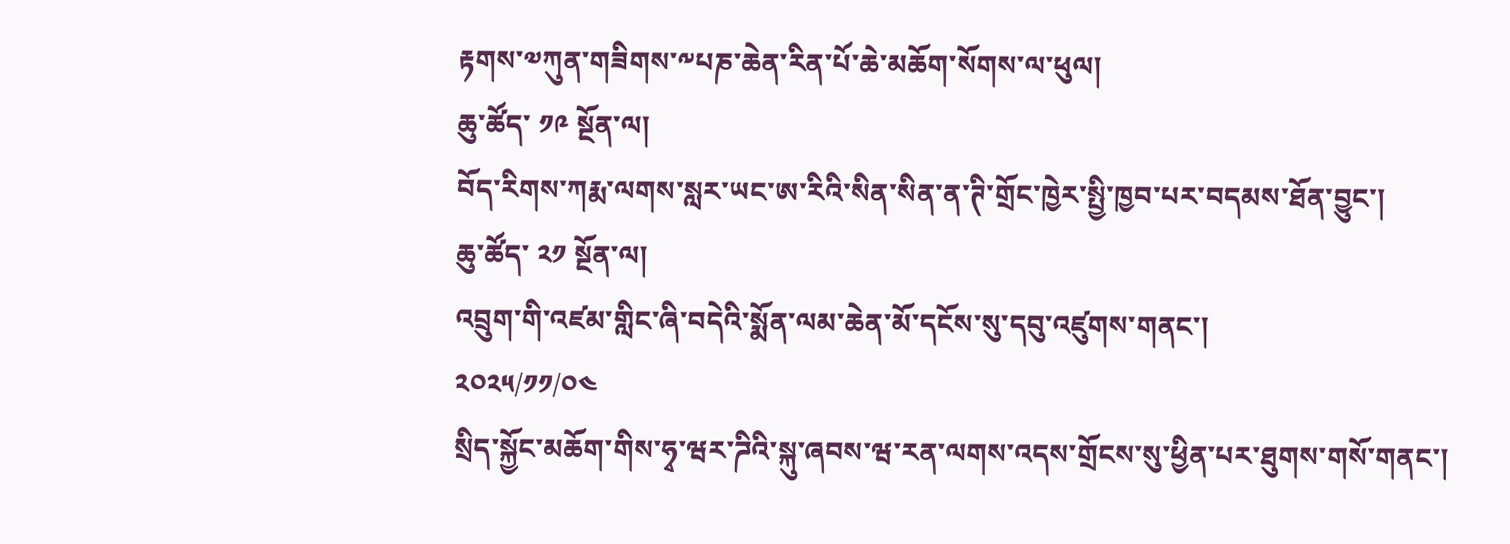རྟགས་༧ཀུན་གཟིགས་༸པཎ་ཆེན་རིན་པོ་ཆེ་མཆོག་སོགས་ལ་ཕུལ།
ཆུ་ཚོད་ ༡༩ སྔོན་ལ།
བོད་རིགས་ཀརྨ་ལགས་སླར་ཡང་ཨ་རིའི་སིན་སིན་ན་ཊི་གྲོང་ཁྱེར་སྤྱི་ཁྱབ་པར་བདམས་ཐོན་བྱུང་།
ཆུ་ཚོད་ ༢༡ སྔོན་ལ།
འབྲུག་གི་འཛམ་གླིང་ཞི་བདེའི་སྨོན་ལམ་ཆེན་མོ་དངོས་སུ་དབུ་འཛུགས་གནང་།
༢༠༢༥/༡༡/༠༤
སྲིད་སྐྱོང་མཆོག་གིས་ཧྭ་ཝར་ཌིའི་སྐུ་ཞབས་ཝ་རན་ལགས་འདས་གྲོངས་སུ་ཕྱིན་པར་ཐུགས་གསོ་གནང་།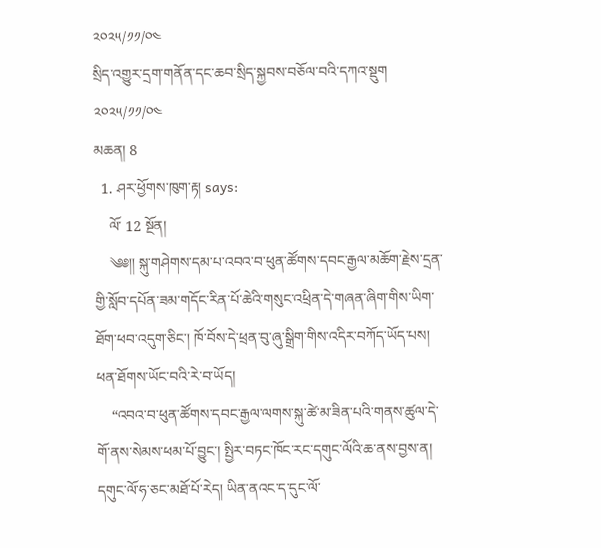༢༠༢༥/༡༡/༠༤
སྲིད་འགྱུར་དྲག་གནོན་དང་ཆབ་སྲིད་སྐྱབས་བཅོལ་བའི་དཀའ་སྡུག
༢༠༢༥/༡༡/༠༤
མཆན། 8
  1. ཤར་ཕྱོགས་ཁུག་རྟ། says:
    ལོ་ 12 སྔོན།
    ༄༅།། སྐུ་གཤེགས་དམ་པ་འབའ་བ་ཕུན་ཚོགས་དབང་རྒྱལ་མཆོག་རྗེས་དྲན་གྱི་སློབ་དཔོན་ཟམ་གདོང་རིན་པོ་ཆེའི་གསུང་འཕྲིན་དེ་གཞན་ཞིག་གིས་ཡིག་ཐོག་ཕབ་འདུག་ཅིང་། ཁོ་བོས་དེ་ཕྲན་བུ་ཞུ་སྒྲིག་གིས་འདིར་བཀོད་ཡོད་པས། ཕན་ཐོགས་ཡོང་བའི་རེ་བ་ཡོད།
    “འབའ་བ་ཕུན་ཚོགས་དབང་རྒྱལ་ལགས་སྐུ་ཚེ་མ་ཟིན་པའི་གནས་ཚུལ་དེ་གོ་ནས་སེམས་ཕམ་པོ་བྱུང་། སྤྱིར་བཏང་ཁོང་རང་དགུང་ལོའི་ཆ་ནས་བྱས་ན། དགུང་ལོ་ཧ་ཅང་མཐོ་པོ་རེད། ཡིན་ནའང་ད་དུང་ལོ་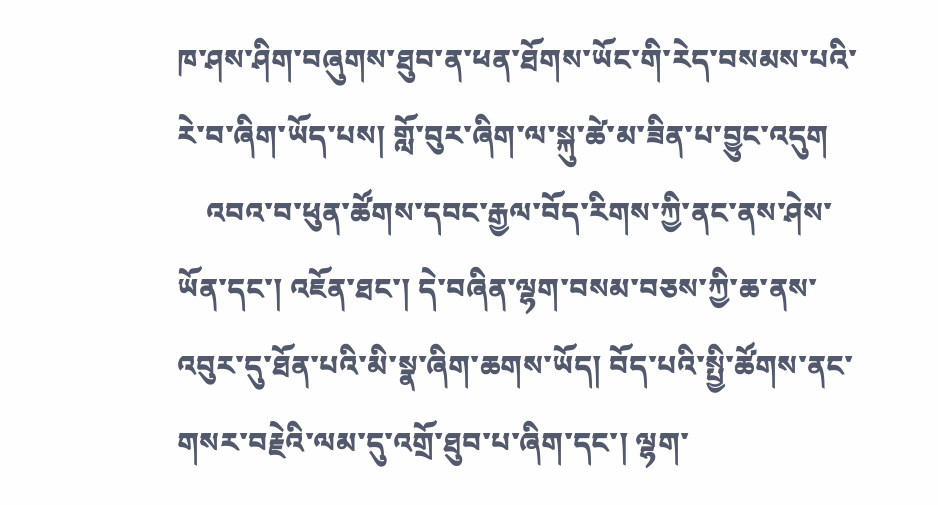ཁ་ཤས་ཤིག་བཞུགས་ཐུབ་ན་ཕན་ཐོགས་ཡོང་གི་རེད་བསམས་པའི་རེ་བ་ཞིག་ཡོད་པས། གློ་བུར་ཞིག་ལ་སྐུ་ཚེ་མ་ཟིན་པ་བྱུང་འདུག
    འབའ་བ་ཕུན་ཚོགས་དབང་རྒྱལ་བོད་རིགས་ཀྱི་ནང་ནས་ཤེས་ཡོན་དང་། འཇོན་ཐང་། དེ་བཞིན་ལྷག་བསམ་བཅས་ཀྱི་ཆ་ནས་འབུར་དུ་ཐོན་པའི་མི་སྣ་ཞིག་ཆགས་ཡོད། བོད་པའི་སྤྱི་ཚོགས་ནང་གསར་བརྗེའི་ལམ་དུ་འགྲོ་ཐུབ་པ་ཞིག་དང་། ལྷག་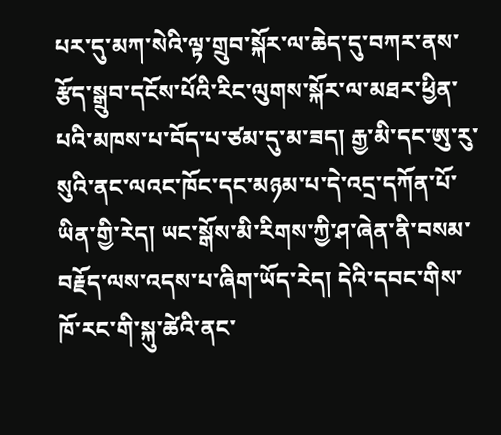པར་དུ་མཀ་སེའི་ལྟ་གྲུབ་སྐོར་ལ་ཆེད་དུ་བཀར་ནས་རྩོད་སྒྲུབ་དངོས་པོའི་རིང་ལུགས་སྐོར་ལ་མཐར་ཕྱིན་པའི་མཁས་པ་བོད་པ་ཙམ་དུ་མ་ཟད། རྒྱ་མི་དང་ཨུ་རུ་སུའི་ནང་ལའང་ཁོང་དང་མཉམ་པ་དེ་འདྲ་དཀོན་པོ་ཡིན་གྱི་རེད། ཡང་སྒོས་མི་རིགས་ཀྱི་ཤ་ཞེན་ནི་བསམ་བརྗོད་ལས་འདས་པ་ཞིག་ཡོད་རེད། དེའི་དབང་གིས་ཁོ་རང་གི་སྐུ་ཚེའི་ནང་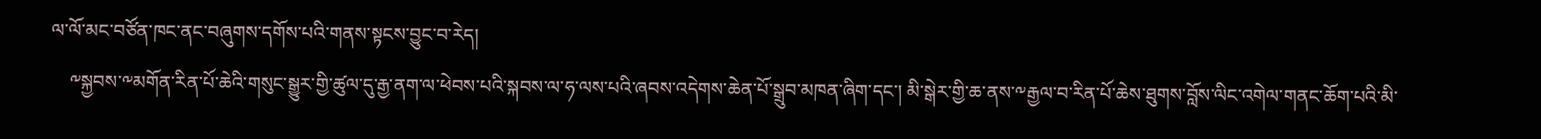ལ་ལོ་མང་བཙོན་ཁང་ནང་བཞུགས་དགོས་པའི་གནས་སྟངས་བྱུང་བ་རེད།
    ༸སྐྱབས་༸མགོན་རིན་པོ་ཆེའི་གསུང་སྒྱུར་གྱི་ཚུལ་དུ་རྒྱ་ནག་ལ་ཕེབས་པའི་སྐབས་ལ་ཧ་ལས་པའི་ཞབས་འདེགས་ཆེན་པོ་སྒྲུབ་མཁན་ཞིག་དང་། མི་སྒེར་གྱི་ཆ་ནས་༸རྒྱལ་བ་རིན་པོ་ཆེས་ཐུགས་བློས་ལིང་འགེལ་གནང་ཆོག་པའི་མི་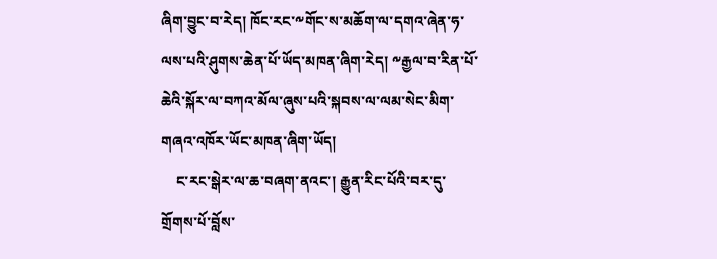ཞིག་བྱུང་བ་རེད། ཁོང་རང་༸གོང་ས་མཆོག་ལ་དགའ་ཞེན་ཧ་ལས་པའི་ཤུགས་ཆེན་པོ་ཡོད་མཁན་ཞིག་རེད། ༸རྒྱལ་བ་རིན་པོ་ཆེའི་སྐོར་ལ་བཀའ་མོལ་ཞུས་པའི་སྐབས་ལ་ལམ་སེང་མིག་གཞའ་འཁོར་ཡོང་མཁན་ཞིག་ཡོད།
    ང་རང་སྒེར་ལ་ཆ་བཞག་ནའང་། རྒྱུན་རིང་པོའི་བར་དུ་གྲོགས་པོ་བློས་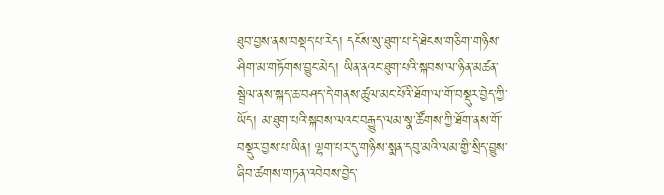ཐུབ་བྱས་ནས་བསྡད་པ་རེད། དངོས་སུ་ཐུག་པ་དེ་ཐེངས་གཅིག་གཉིས་ཤིག་མ་གཏོགས་བྱུང་མེད། ཡིན་ནའང་ཐུག་པའི་སྐབས་ལ་ཉིན་མཚན་སྦྲེལ་ནས་སྐད་ཆ་བཤད་དེ་གནས་ཚུལ་མང་པོའི་ཐོག་ལ་གོ་བསྡུར་བྱེད་ཀྱི་ཡོད། མ་ཐུག་པའི་སྐབས་ལའང་བརྒྱུད་ལམ་སྣ་ཚོགས་ཀྱི་ཐོག་ནས་གོ་བསྡུར་བྱས་པ་ཡིན། ལྷག་པར་དུ་གཉིས་སྨན་དབུ་མའི་ལམ་གྱི་སྲིད་བྱུས་ཞིབ་ཚགས་གཏན་འབེབས་བྱེད་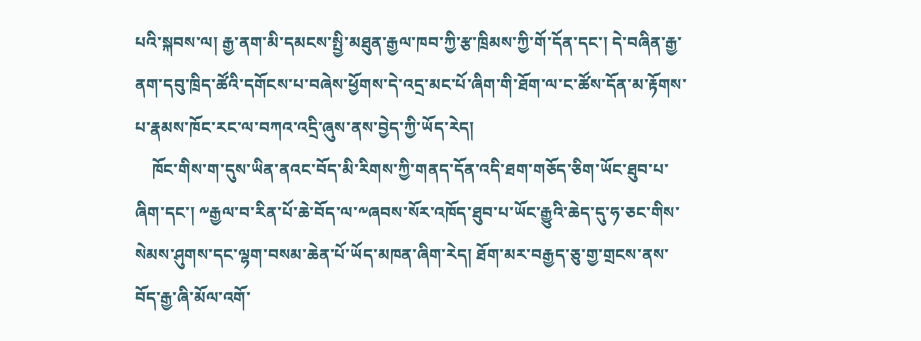པའི་སྐབས་ལ། རྒྱ་ནག་མི་དམངས་སྤྱི་མཐུན་རྒྱལ་ཁབ་ཀྱི་རྩ་ཁྲིམས་ཀྱི་གོ་དོན་དང་། དེ་བཞིན་རྒྱ་ནག་དབུ་ཁྲིད་ཚོའི་དགོངས་པ་བཞེས་ཕྱོགས་དེ་འདྲ་མང་པོ་ཞིག་གི་ཐོག་ལ་ང་ཚོས་དོན་མ་རྟོགས་པ་རྣམས་ཁོང་རང་ལ་བཀའ་འདྲི་ཞུས་ནས་བྱེད་ཀྱི་ཡོད་རེད།
    ཁོང་གིས་ག་དུས་ཡིན་ནའང་བོད་མི་རིགས་ཀྱི་གནད་དོན་འདི་ཐག་གཅོད་ཅིག་ཡོང་ཐུབ་པ་ཞིག་དང་། ༸རྒྱལ་བ་རིན་པོ་ཆེ་བོད་ལ་༸ཞབས་སོར་འཁོད་ཐུབ་པ་ཡོང་རྒྱུའི་ཆེད་དུ་ཧ་ཅང་གིས་སེམས་ཤུགས་དང་ལྷག་བསམ་ཆེན་པོ་ཡོད་མཁན་ཞིག་རེད། ཐོག་མར་བརྒྱད་ཅུ་གྱ་གྲངས་ནས་བོད་རྒྱ་ཞི་མོལ་འགོ་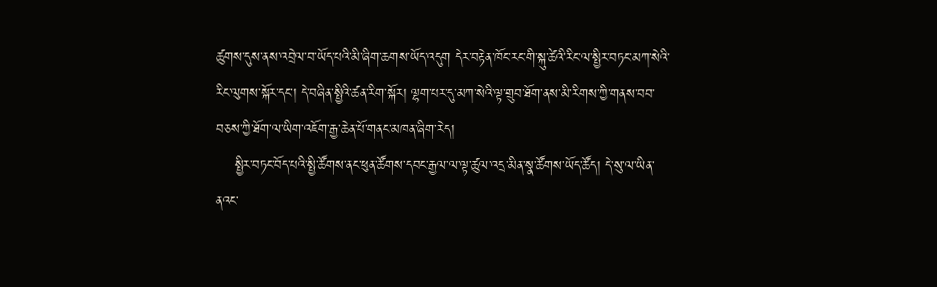ཚུགས་དུས་ནས་འབྲེལ་བ་ཡོད་པའི་མི་ཞིག་ཆགས་ཡོད་འདུག དེར་བརྟེན་ཁོང་རང་གི་སྐུ་ཚེའི་རིང་ལ་སྤྱིར་བཏང་མཀ་སེའི་རིང་ལུགས་སྐོར་དང་། དེ་བཞིན་སྤྱིའི་ཚན་རིག་སྐོར། ལྷག་པར་དུ་མཀ་སེའི་ལྟ་གྲུབ་ཐོག་ནས་མི་རིགས་ཀྱི་གནས་བབ་བཅས་ཀྱི་ཐོག་ལ་ཡིག་འཇོག་རྒྱ་ཆེན་པོ་གནང་མཁན་ཞིག་རེད།
    སྤྱིར་བཏང་བོད་པའི་སྤྱི་ཚོགས་ནང་ཕུན་ཚོགས་དབང་རྒྱལ་ལ་ལྟ་ཚུལ་འདྲ་མིན་སྣ་ཚོགས་ཡོད་ཚོད། དེ་སུ་ལ་ཡིན་ནའང་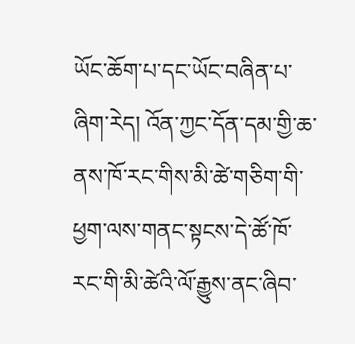ཡོང་ཆོག་པ་དང་ཡོང་བཞིན་པ་ཞིག་རེད། འོན་ཀྱང་དོན་དམ་གྱི་ཆ་ནས་ཁོ་རང་གིས་མི་ཚེ་གཅིག་གི་ཕྱག་ལས་གནང་སྟངས་དེ་ཚོ་ཁོ་རང་གི་མི་ཚེའི་ལོ་རྒྱུས་ནང་ཞིབ་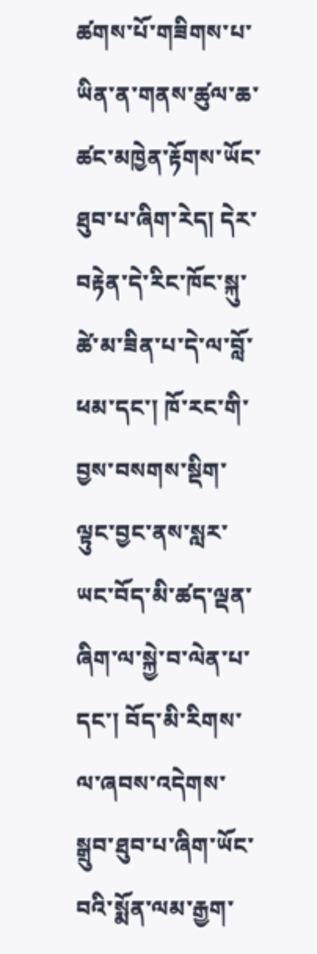ཚགས་པོ་གཟིགས་པ་ཡིན་ན་གནས་ཚུལ་ཆ་ཚང་མཁྱེན་རྟོགས་ཡོང་ཐུབ་པ་ཞིག་རེད། དེར་བརྟེན་དེ་རིང་ཁོང་སྐུ་ཚེ་མ་ཟིན་པ་དེ་ལ་བློ་ཕམ་དང་། ཁོ་རང་གི་བྱས་བསགས་སྡིག་ལྟུང་བྱང་ནས་སླར་ཡང་བོད་མི་ཚད་ལྡན་ཞིག་ལ་སྐྱེ་བ་ལེན་པ་དང་། བོད་མི་རིགས་ལ་ཞབས་འདེགས་སྒྲུབ་ཐུབ་པ་ཞིག་ཡོང་བའི་སྨོན་ལམ་རྒྱག་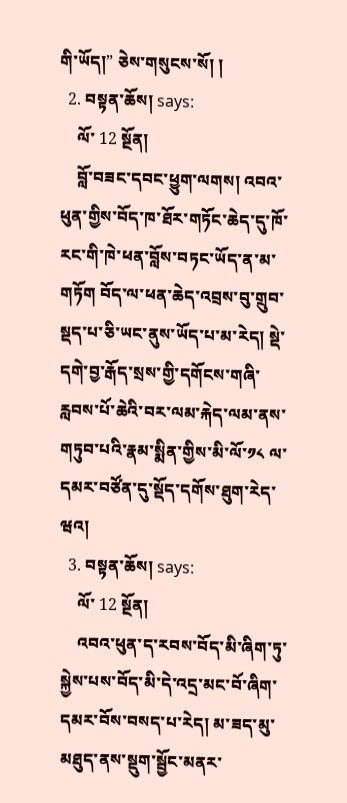གི་ཡོད།” ཅེས་གསུངས་སོ། །
  2. བསྟན་ཆོས། says:
    ལོ་ 12 སྔོན།
    བློ་བཟང་དབང་ཕྱུག་ལགས། འབའ་ཕུན་གྱིས་བོད་ཁ་ཐོར་གཏོང་ཆེད་དུ་ཁོ་རང་གི་ཁེ་ཕན་བློས་བཏང་ཡོད་ན་མ་གཏོག བོད་ལ་ཕན་ཆེད་འབྲས་བུ་གྲུབ་སྡད་པ་ཅི་ཡང་ནུས་ཡོད་པ་མ་རེད། སྡེ་དགེ་བྱ་རྒོད་སྲས་གྱི་དགོངས་གཞི་རླབས་པོ་ཆེའི་བར་ལམ་རྐེད་ལམ་ནས་གཏུབ་པའི་རྣམ་སྨིན་གྱིས་མི་ལོ་༡༨ ལ་དམར་བཙོན་དུ་སྡོད་དགོས་ཐུག་རེད་ཝའ།
  3. བསྟན་ཆོས། says:
    ལོ་ 12 སྔོན།
    འབའ་ཕུན་ད་རབས་བོད་མི་ཞིག་ཏུ་སྐྱེས་པས་བོད་མི་དེ་འདྲ་མང་བོ་ཞིག་དམར་བོས་བསད་པ་རེད། མ་ཟད་མུ་མཐུད་ནས་སྡུག་སྦྱོང་མནར་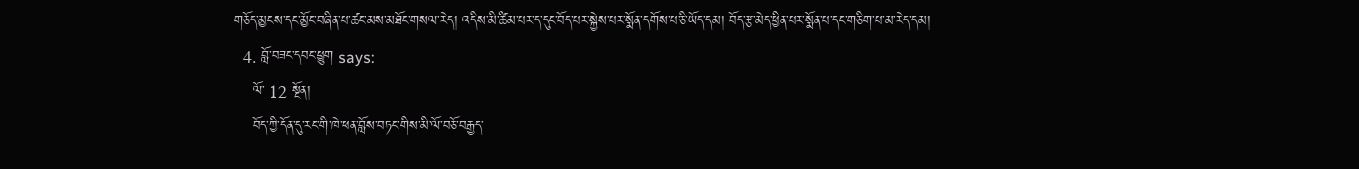གཅོད་མྱངས་དང་མྱོང་བཞིན་པ་ཚང་མས་མཐོང་གསལ་རེད། འདིས་མི་ཚིམ་པར་ད་དུང་བོད་པར་སྐྱེས་པར་སྨོན་དགོས་པ་ཅི་ཡོད་དམ། བོད་རྩ་མེད་ཕྱིན་པར་སྨོན་པ་དང་གཅིག་པ་མ་རེད་དམ།
  4. བློ་བཟང་དབང་ཕྱུག says:
    ལོ་ 12 སྔོན།
    བོད་ཀྱི་དོན་དུ་རང་གི་ཁེ་ཕན་བློས་བཏང་གིས་མི་ལོ་བཅོ་བརྒྱད་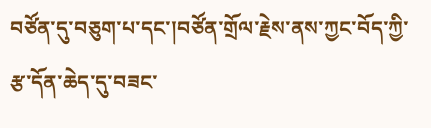བཙོན་དུ་བཅུག་པ་དང་།བཙོན་གྲོལ་རྗེས་ནས་ཀྱང་བོད་ཀྱི་རྩ་དོན་ཆེད་དུ་བཟང་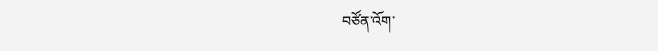བཙོན་འོག་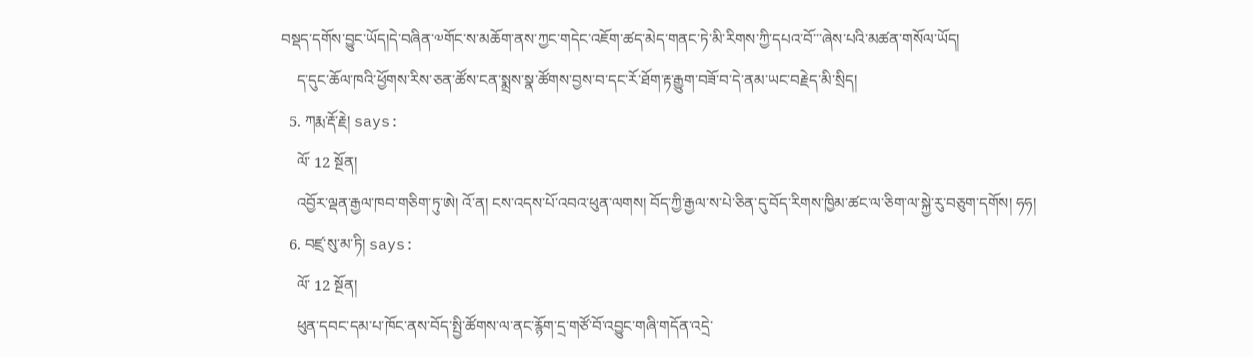བསྡད་དགོས་བྱུང་ཡོད།དེ་བཞིན་༧གོང་ས་མཆོག་ནས་ཀྱང་གདེང་འཇོག་ཚད་མེད་གནང་ཏེ་མི་རིགས་ཀྱི་དཔའ་བོ་་་ཞེས་པའི་མཚན་གསོལ་ཡོད།
    ད་དུང་ཆོལ་ཁའི་ཕྱོགས་རིས་ཅན་ཚོས་ངན་སྨྲས་སྣ་ཚོགས་བྱས་བ་དང་རོ་ཐོག་རྟ་རྒྱུག་བཟོ་བ་དེ་ནམ་ཡང་བརྗེད་མི་སྲིད།
  5. ཀརྨ་རྡོ་རྗེ། says:
    ལོ་ 12 སྔོན།
    འབྱོར་ལྡན་རྒྱལ་ཁབ་གཅིག་ཏུ་ཨེ། འོ་ན། ངས་འདས་པོ་འབའ་ཕུན་ལགས། བོད་ཀྱི་རྒྱལ་ས་པེ་ཅིན་དུ་བོད་རིགས་ཁྱིམ་ཚང་ལ་ཅིག་ལ་སྐྱེ་རུ་བཅུག་དགོས། ཧཧ།
  6. བཛྲ་སུ་མ་ཏི། says:
    ལོ་ 12 སྔོན།
    ཕུན་དབང་དམ་པ་ཁོང་ནས་བོད་སྤྱི་ཚོགས་ལ་ནང་རྙོག་དྲ་གཙོ་བོ་འབྱུང་གཞི་གདོན་འདྲེ་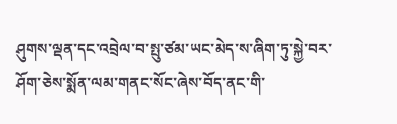ཤུགས་ལྡན་དང་འབྲེལ་བ་སྤུ་ཙམ་ཡང་མེད་ས་ཞིག་ཏུ་སྐྱེ་བར་ཤོག་ཅེས་སྨོན་ལམ་གནང་སོང་ཞེས་བོད་ནང་གི་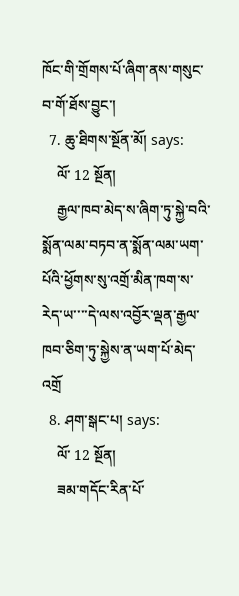ཁོང་གི་གྲོགས་པོ་ཞིག་ནས་གསུང་བ་གོ་ཐོས་བྱུང་།
  7. ཆུ་ཐིགས་སྔོན་མོ། says:
    ལོ་ 12 སྔོན།
    རྒྱལ་ཁབ་མེད་ས་ཞིག་ཏུ་སྐྱེ་བའི་སྨོན་ལམ་བཏབ་ན་སྨོན་ལམ་ཡག་པོའི་ཕྱོགས་སུ་འགྲོ་མིན་ཁག་ས་རེད་ཡ་་་་དེ་ལས་འབྱོར་ལྡན་རྒྱལ་ཁབ་ཅིག་ཏུ་སྐྱེས་ན་ཡག་པོ་མེད་འགྲོ
  8. ཤག་སྒང་པ། says:
    ལོ་ 12 སྔོན།
    ཟམ་གདོང་རིན་པོ་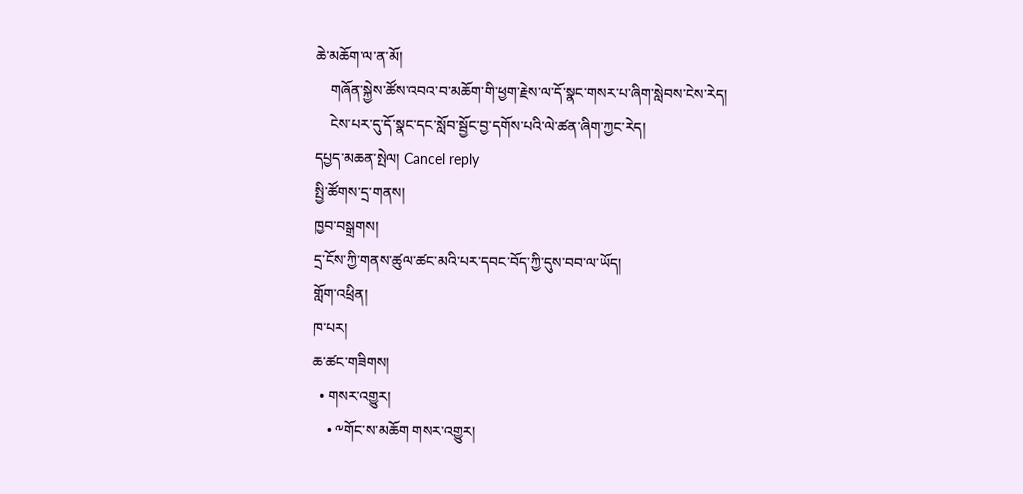ཆེ་མཆོག་ལ་ན་མོ།
    གཞོན་སྐྱེས་ཚོས་འབའ་བ་མཆོག་གི་ཕྱག་རྗེས་ལ་དོ་སྣང་གསར་པ་ཞིག་སླེབས་ངེས་རེད།
    ངེས་པར་དུ་དོ་སྣང་དང་སློབ་སྦྱོང་བྱ་དགོས་པའི་ལེ་ཚན་ཞིག་ཀྱང་རེད།
དཔྱད་མཆན་སྤེལ། Cancel reply
སྤྱི་ཚོགས་དྲ་གནས།
ཁྱབ་བསྒྲགས།
དྲ་ངོས་ཀྱི་གནས་ཚུལ་ཚང་མའི་པར་དབང་བོད་ཀྱི་དུས་བབ་ལ་ཡོད།
གློག་འཕྲིན།
ཁ་པར།
ཆ་ཚང་གཟིགས།
  • གསར་འགྱུར།
    • ༸གོང་ས་མཆོག གསར་འགྱུར།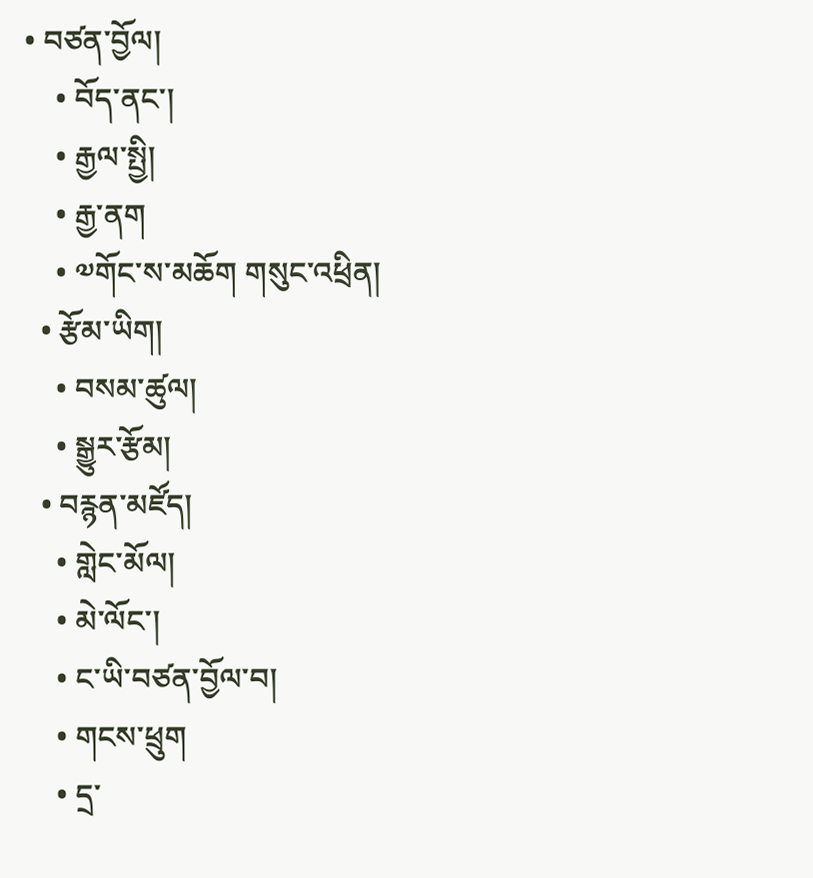• བཙན་བྱོལ།
    • བོད་ནང་།
    • རྒྱལ་སྤྱི།
    • རྒྱ་ནག
    • ༧གོང་ས་མཆོག གསུང་འཕྲིན།
  • རྩོམ་ཡིག།
    • བསམ་ཚུལ།
    • སྒྱུར་རྩོམ།
  • བརྙན་མཛོད།
    • གླེང་མོལ།
    • མེ་ལོང་།
    • ང་ཡི་བཙན་བྱོལ་བ།
    • གངས་ཕྲུག
    • དྲ་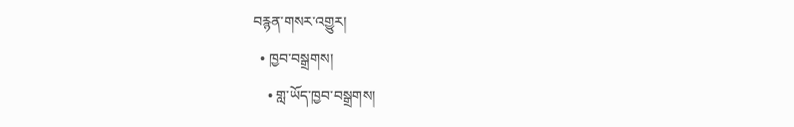བརྙན་གསར་འགྱུར།
  • ཁྱབ་བསྒྲགས།
    • གླ་ཡོད་ཁྱབ་བསྒྲགས།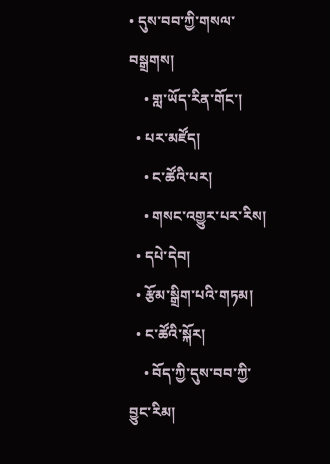• དུས་བབ་ཀྱི་གསལ་བསྒྲགས།
    • གླ་ཡོད་རིན་གོང་།
  • པར་མཛོད།
    • ང་ཚོའི་པར།
    • གསང་འགྱུར་པར་རིས།
  • དཔེ་དེབ།
  • རྩོམ་སྒྲིག་པའི་གཏམ།
  • ང་ཚོའི་སྐོར།
    • བོད་ཀྱི་དུས་བབ་ཀྱི་བྱུང་རིམ།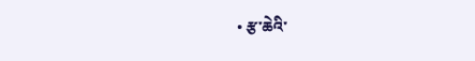• རྩ་ཆེའི་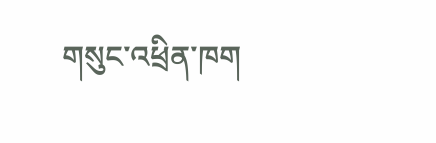གསུང་འཕྲིན་ཁག